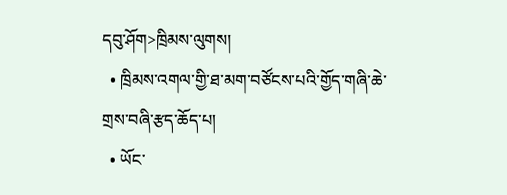དབུ་ཤོག>ཁྲིམས་ལུགས།
  • ཁྲིམས་འགལ་གྱི་ཐ་མག་བཙོངས་པའི་གྱོད་གཞི་ཆེ་གྲས་བཞི་རྩད་ཆོད་པ།
  • ཡོང་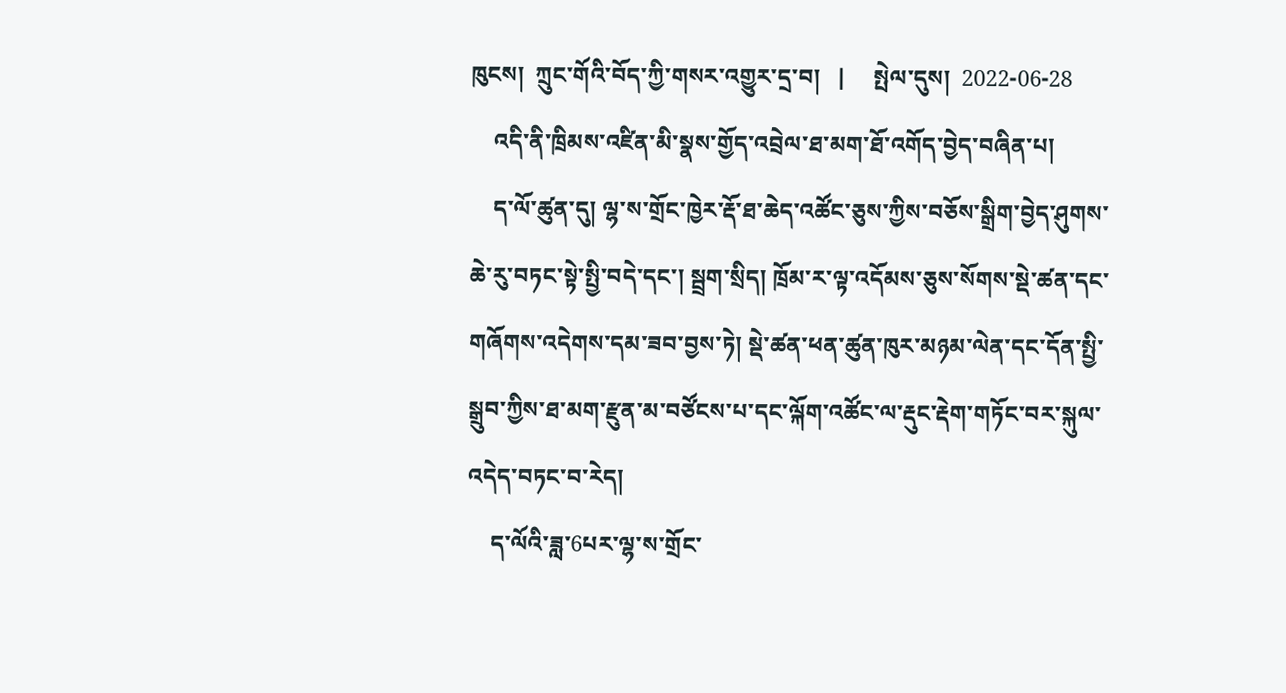ཁུངས།  ཀྲུང་གོའི་བོད་ཀྱི་གསར་འགྱུར་དྲ་བ།   |     སྤེལ་དུས།  2022-06-28
    འདི་ནི་ཁྲིམས་འཛིན་མི་སྣས་གྱོད་འབྲེལ་ཐ་མག་ཐོ་འགོད་བྱེད་བཞིན་པ།
    ད་ལོ་ཚུན་དུ། ལྷ་ས་གྲོང་ཁྱེར་རྡོ་ཐ་ཆེད་འཚོང་ཅུས་ཀྱིས་བཅོས་སྒྲིག་བྱེད་ཤུགས་ཆེ་རུ་བཏང་སྟེ་སྤྱི་བདེ་དང་། སྦྲག་སྲིད། ཁྲོམ་ར་ལྟ་འདོམས་ཅུས་སོགས་སྡེ་ཚན་དང་གཞོགས་འདེགས་དམ་ཟབ་བྱས་ཏེ། སྡེ་ཚན་ཕན་ཚུན་ཁུར་མཉམ་ལེན་དང་དོན་སྤྱི་སྒྲུབ་ཀྱིས་ཐ་མག་རྫུན་མ་བཙོངས་པ་དང་ལྐོག་འཚོང་ལ་རྡུང་རྡེག་གཏོང་བར་སྐུལ་འདེད་བཏང་བ་རེད།
    ད་ལོའི་ཟླ་6པར་ལྷ་ས་གྲོང་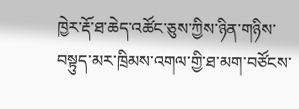ཁྱེར་རྡོ་ཐ་ཆེད་འཚོང་ཅུས་ཀྱིས་ཉིན་གཉིས་བསྟུད་མར་ཁྲིམས་འགལ་གྱི་ཐ་མག་བཙོངས་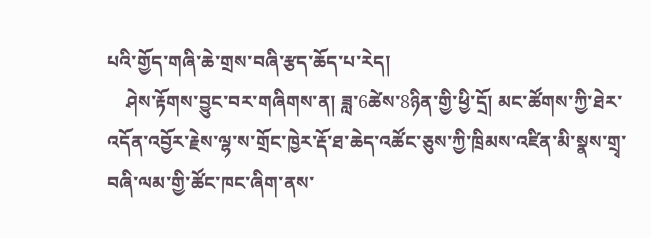པའི་གྱོད་གཞི་ཆེ་གྲས་བཞི་རྩད་ཆོད་པ་རེད།
    ཤེས་རྟོགས་བྱུང་བར་གཞིགས་ན། ཟླ་6ཚེས་8ཉིན་གྱི་ཕྱི་དྲོ། མང་ཚོགས་ཀྱི་ཐེར་འདོན་འབྱོར་རྗེས་ལྷ་ས་གྲོང་ཁྱེར་རྡོ་ཐ་ཆེད་འཚོང་ཅུས་ཀྱི་ཁྲིམས་འཛིན་མི་སྣས་གྲྭ་བཞི་ལམ་གྱི་ཚོང་ཁང་ཞིག་ནས་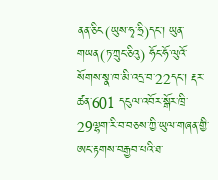ནན་ཅིང(ཡུས་ཧྭ་ཧྲི)དང་། ཡུན་གཡན(ཏ་ཀྲུང་ཅིའུ) ཧོང་ཧོ་ལུའོ་སོགས་སྣ་ཁ་མི་འདྲ་བ་22དང་། རྡར་ཚན་601 དངུལ་འབོར་སྒོར་ཁྲི་29ལྷག་རི་བ་བཅས་ཀྱི་ཡུལ་གཞན་གྱི་ཨང་རྟགས་བརྒྱབ་པའི་ཐ་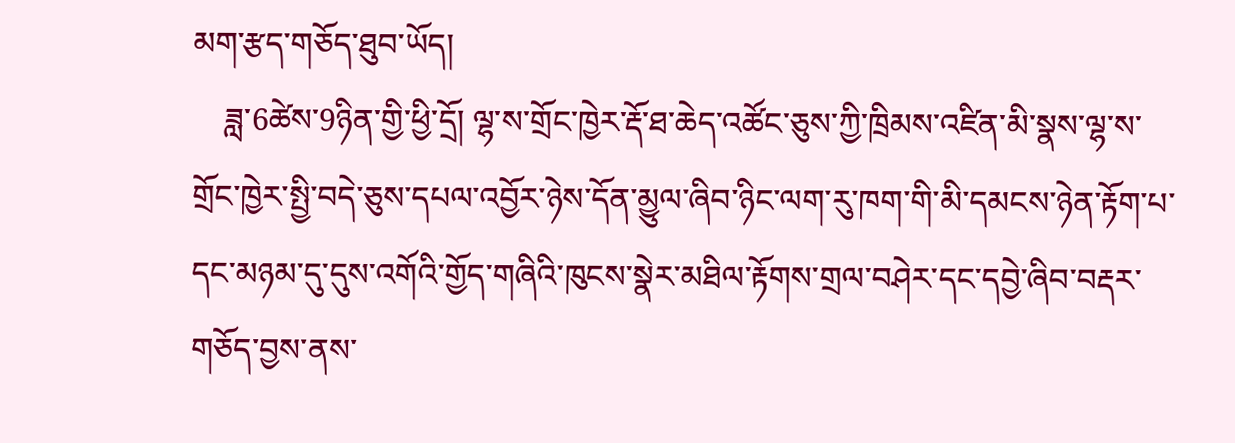མག་རྩད་གཅོད་ཐུབ་ཡོད།
    ཟླ་6ཚེས་9ཉིན་གྱི་ཕྱི་དྲོ། ལྷ་ས་གྲོང་ཁྱེར་རྡོ་ཐ་ཆེད་འཚོང་ཅུས་ཀྱི་ཁྲིམས་འཛིན་མི་སྣས་ལྷ་ས་གྲོང་ཁྱེར་སྤྱི་བདེ་ཅུས་དཔལ་འབྱོར་ཉེས་དོན་མྱུལ་ཞིབ་ཉིང་ལག་རུ་ཁག་གི་མི་དམངས་ཉེན་རྟོག་པ་དང་མཉམ་དུ་དུས་འགོའི་གྱོད་གཞིའི་ཁུངས་སྣེར་མཐིལ་རྟོགས་གྲལ་བཤེར་དང་དབྱེ་ཞིབ་བརྡར་གཅོད་བྱས་ནས་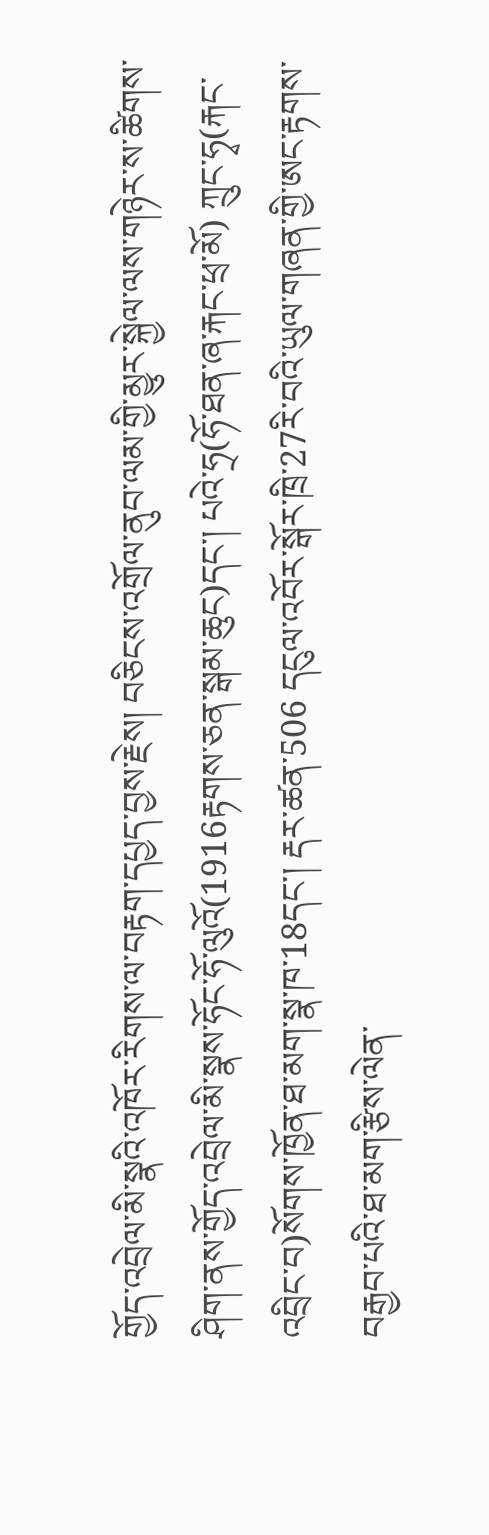གྱོད་འབྲེལ་མི་སྣའི་འཁོར་རིགས་ལ་བརྟག་དཔྱད་བྱས་རྗེས། བཅིངས་འགྲོལ་ནུབ་ལམ་གྱི་མྱུར་སྐྱེལ་ལས་གཉེར་ས་ཚིགས་ཤིག་ནས་གྱོད་འབྲེལ་མི་སྣས་ཧོང་ཧོ་ལུའོ(1916རྟགས་ཅན་སྒམ་ཆུང)དང་། པའེ་ཧྲ(ཧོ་ཐན་ཞ་རྐང་ཕྲ་མོ) ཀྲུང་ཧྭ(རྐང་འབྲིང་བ)སོགས་ཁྱོན་ཐ་མག་སྣ་ཁ་18དང་། རྡར་ཚན་506 དངུལ་འབོར་སྒོར་ཁྲི་27རི་བའི་ཡུལ་གཞན་གྱི་ཨང་རྟགས་བརྒྱབ་པའི་ཐ་མག་རྩིས་ལེན་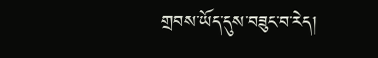གྲབས་ཡོད་དུས་བཟུང་བ་རེད།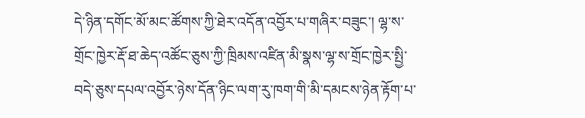དེ་ཉིན་དགོང་མོ་མང་ཚོགས་ཀྱི་ཐེར་འདོན་འབྱོར་པ་གཞིར་བཟུང་། ལྷ་ས་གྲོང་ཁྱེར་རྡོ་ཐ་ཆེད་འཚོང་ཅུས་ཀྱི་ཁྲིམས་འཛིན་མི་སྣས་ལྷ་ས་གྲོང་ཁྱེར་སྤྱི་བདེ་ཅུས་དཔལ་འབྱོར་ཉེས་དོན་ཉིང་ལག་རུ་ཁག་གི་མི་དམངས་ཉེན་རྟོག་པ་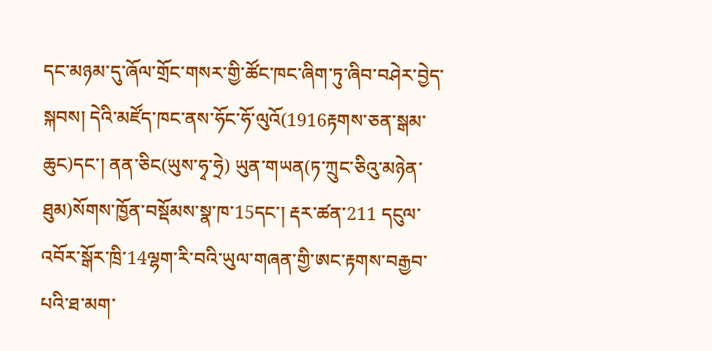དང་མཉམ་དུ་ཞོལ་གྲོང་གསར་གྱི་ཚོང་ཁང་ཞིག་ཏུ་ཞིབ་བཤེར་བྱེད་སྐབས། དེའི་མཛོད་ཁང་ནས་ཧོང་ཧོ་ལུའོ(1916རྟགས་ཅན་སྒམ་ཆུང)དང་། ནན་ཅིང(ཡུས་ཧྭ་ཧྲེ) ཡུན་གཡན(ཏ་ཀྲུང་ཅིའུ་མཉེན་ཐུམ)སོགས་ཁྱོན་བསྡོམས་སྣ་ཁ་15དང་། རྡར་ཚན་211 དངུལ་འབོར་སྒོར་ཁྲི་14ལྷག་རི་བའི་ཡུལ་གཞན་གྱི་ཨང་རྟགས་བརྒྱབ་པའི་ཐ་མག་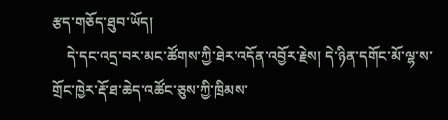རྩད་གཅོད་ཐུབ་ཡོད།
    དེ་དང་འདྲ་བར་མང་ཚོགས་ཀྱི་ཐེར་འདོན་འབྱོར་རྗེས། དེ་ཉིན་དགོང་མོ་ལྷ་ས་གྲོང་ཁྱེར་རྡོ་ཐ་ཆེད་འཚོང་ཅུས་ཀྱི་ཁྲིམས་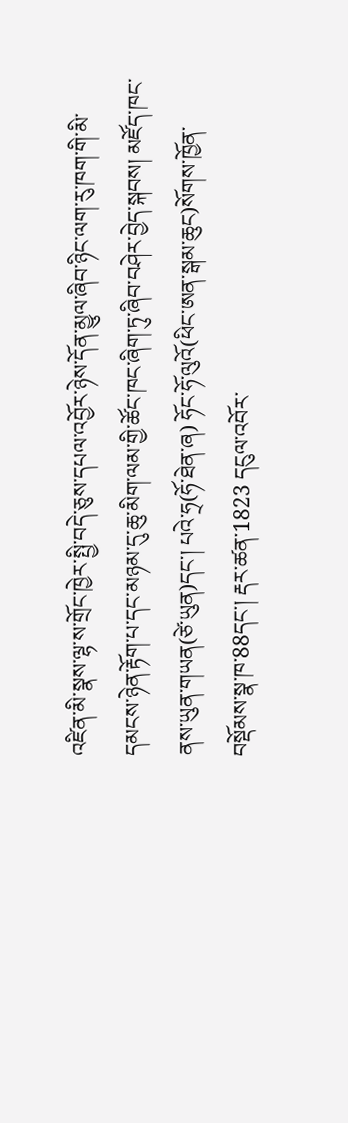འཛིན་མི་སྣས་ལྷ་ས་གྲོང་ཁྱེར་སྤྱི་བདེ་ཅུས་དཔལ་འབྱོར་ཉེས་དོན་མྱུལ་ཞིབ་ཉིང་ལག་རུ་ཁག་གི་མི་དམངས་ཉེན་རྟོག་པ་དང་མཉམ་དུ་ཆུ་མིག་ལམ་གྱི་ཚོང་ཁང་ཞིག་ཏུ་ཞིབ་བཤེར་བྱེད་སྐབས། མཛོད་ཁང་ནས་ཡུན་གཡན(ཙེ་ཡུན)དང་། པའེ་ཧྲ(ཧོ་ཐེན་ཞ) ཧོང་ཧོ་ལུའོ(ཕིང་ཨན་སྒམ་ཆུང)སོགས་ཁྱོན་བསྡོམས་སྣ་ཁ་88དང་། རྡར་ཚན་1823 དངུལ་འབོར་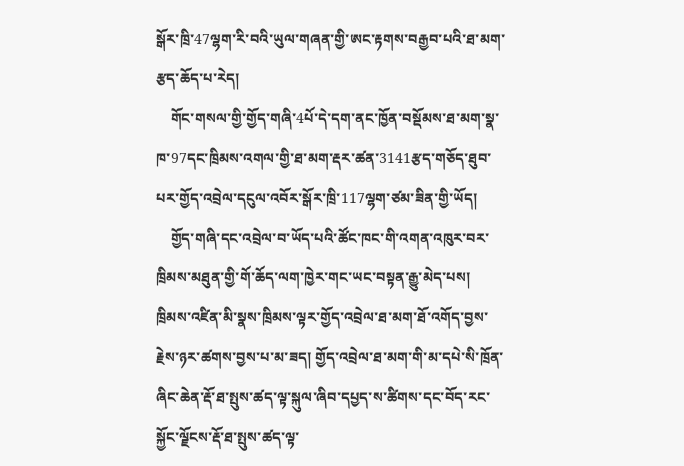སྒོར་ཁྲི་47ལྷག་རི་བའི་ཡུལ་གཞན་གྱི་ཨང་རྟགས་བརྒྱབ་པའི་ཐ་མག་རྩད་ཆོད་པ་རེད།
    གོང་གསལ་གྱི་གྱོད་གཞི་4པོ་དེ་དག་ནང་ཁྱོན་བསྡོམས་ཐ་མག་སྣ་ཁ་97དང་ཁྲིམས་འགལ་གྱི་ཐ་མག་རྡར་ཚན་3141རྩད་གཅོད་ཐུབ་པར་གྱོད་འབྲེལ་དངུལ་འབོར་སྒོར་ཁྲི་117ལྷག་ཙམ་ཟིན་གྱི་ཡོད།
    གྱོད་གཞི་དང་འབྲེལ་བ་ཡོད་པའི་ཚོང་ཁང་གི་འགན་འཁུར་བར་ཁྲིམས་མཐུན་གྱི་གོ་ཆོད་ལག་ཁྱེར་གང་ཡང་བསྟན་རྒྱུ་མེད་པས། ཁྲིམས་འཛིན་མི་སྣས་ཁྲིམས་ལྟར་གྱོད་འབྲེལ་ཐ་མག་ཐོ་འགོད་བྱས་རྗེས་ཉར་ཚགས་བྱས་པ་མ་ཟད། གྱོད་འབྲེལ་ཐ་མག་གི་མ་དཔེ་སི་ཁྲོན་ཞིང་ཆེན་རྡོ་ཐ་སྤུས་ཚད་ལྟ་སྐུལ་ཞིབ་དཔྱད་ས་ཚིགས་དང་བོད་རང་སྐྱོང་ལྗོངས་རྡོ་ཐ་སྤུས་ཚད་ལྟ་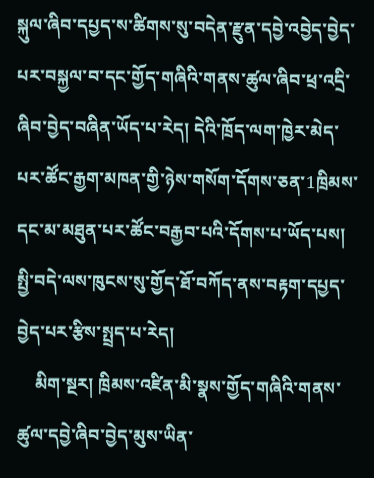སྐུལ་ཞིབ་དཔྱད་ས་ཚིགས་སུ་བདེན་རྫུན་དབྱེ་འབྱེད་བྱེད་པར་བསྐྱལ་བ་དང་གྱོད་གཞིའི་གནས་ཚུལ་ཞིབ་ཕྲ་འདྲི་ཞིབ་བྱེད་བཞིན་ཡོད་པ་རེད། དེའི་ཁྲོད་ལག་ཁྱེར་མེད་པར་ཚོང་རྒྱག་མཁན་གྱི་ཉེས་གསོག་དོགས་ཅན་1ཁྲིམས་དང་མ་མཐུན་པར་ཚོང་བརྒྱབ་པའི་དོགས་པ་ཡོད་པས། སྤྱི་བདེ་ལས་ཁུངས་སུ་གྱོད་ཐོ་བཀོད་ནས་བརྟག་དཔྱད་བྱེད་པར་རྩིས་སྤྲད་པ་རེད།
    མིག་སྔར། ཁྲིམས་འཛིན་མི་སྣས་གྱོད་གཞིའི་གནས་ཚུལ་དབྱེ་ཞིབ་བྱེད་མུས་ཡིན་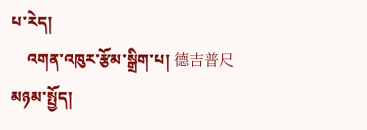པ་རེད།
    འགན་འཁུར་རྩོམ་སྒྲིག་པ། 德吉普尺
མཉམ་སྤྱོད།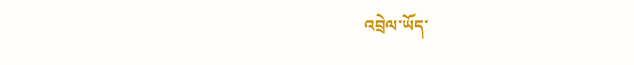འབྲེལ་ཡོད་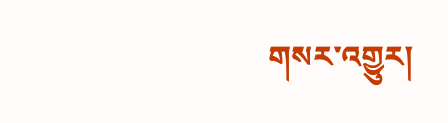གསར་འགྱུར།